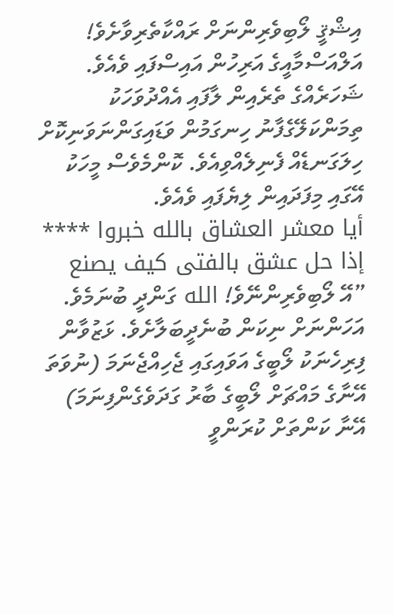އިޝްޤީ ލޯބިވެރިންނަށް ރައްކާތެރިވާށެވެ!
އަލްއަސްމާއީގެ އަރިހުން އައިސްފައި ވެއެވެ. ޝަހަރެއްގެ ތެރެއިން ލާފައި އެއްދުވަހަކު ތިމަންކަލޭގެފާނު ހިނގަމުން ވަޑައިގަންނަވަނިކޮށް ހިލަގަނޑެއް ފެނިލެއްވިއެވެ. ކޮންމެވެސް މީހަކު އޭގައި މިފަދައިން ލިޔެފައި ވެއެވެ.
أيا معشر العشاق بالله خبروا **** إذا حل عشق بالفتى كيف يصنع ”އޭ ލޯބިވެރިންނޭވެ! الله ގަންދީ ބުނަމެވެ. އަހަންނަށް ނިކަން ބުނެދީބަލާށެވެ. ޅަޒުވާން ފިރިހެނަކު ލޯބީގެ އަވައިގައި ޖެހިއްޖެނަމަ (ނުވަތަ އޭނާގެ މައްޗަށް ލޯބީގެ ބާރު ގަދަވެގެންފިނަމަ) އޭނާ ކަންތަށް ކުރަންވީ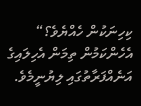ކިހިނަކުން ހެއްޔެވެ؟“
އެހެންކަމުން ތިމަން އެހިލައިގެ އަނެއްފަރާތުގައި ލިޔުނީމެވެ.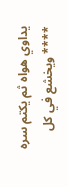يداوي هواه ثم يكتم سره **** ويخشع في كل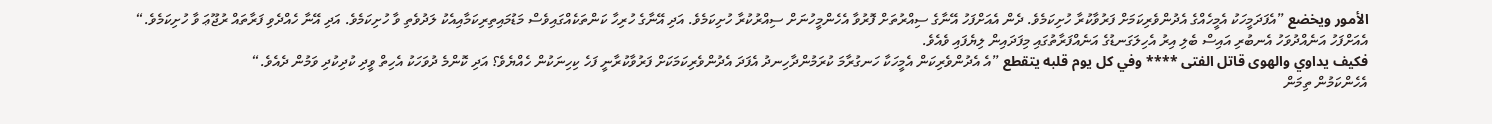الأمور ويخضع ”އެފަދަމީހަކު އެމީހެއްގެ އެދުންވެރިކަމަށް ފަރުވާކުރާ ހުށިކަމެވެ. ދެން އެއަށްފަހު އޭނާގެ ސިއްރުތަށް ފޮރުވާ އެހެންމީހުނަށް ސިއްރުކުރާ ހުށިކަމެވެ. އަދި އޭނާގެ ހުރިހާ ކަންތަކެއްގައިވެސް މަޑުމައިތިރިކަމާއިއެކު ލަދުވެތި ވާ ހުށިކަމެވެ. އަދި އޭނާ ހެއްދެވި ފަރާތައް ރުޖޫޢަ ވާ ހުށިކަމެވެ.“
އެއަށްފަހު އަނެއްދުވަހު އެނބުރި އައިސް ބެލި އިރު އެހިލަގަނޑުގެ އަނެއްފަރާތުގައި މިފަދައިން ލިޔެފައި ވެއެވެ.
فكيف يداوي والهوى قاتل الفتى **** وفي كل يوم قلبه يتقطع ”އެ އެދުންވެރިކަން އެމީހަކާ ހަނގުރާމަ ކުރަމުންދާހިނދު އެފަދަ އެދުންވެރިކަމަކަށް ފަރުވާކުރާނީ ފަހެ ކިހިނަކުން ހެއްޔެވެ؟ އަދި ކޮންމެ ދުވަހަކު އެހިތް ވީދި ކުދިކުދި ވަމުން ދެއެވެ.“
އެހެންކަމުން ތިމަން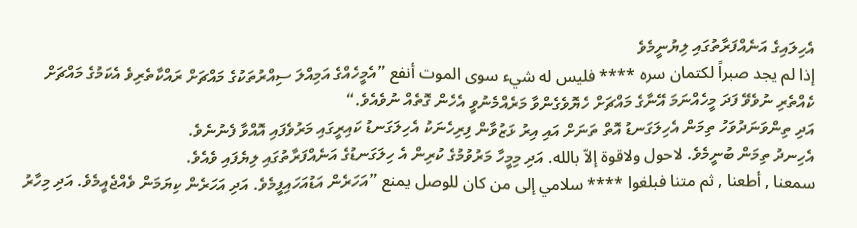އެހިލައިގެ އަނެއްފަރާތުގައި ލިޔުނީމެވެ
إذا لم يجد صبراً لكتمان سره **** فليس له شيء سوى الموت أنفع ”އެމީހެއްގެ އަމިއްލަ ސިއްރުތަކުގެ މައްޗަށް ރައްކާތެރިވެ އެކަމުގެ މައްޗަށް ކެއްތެރި ނުވެވޭ ފަދަ މީހެއްނަމަ އޭނާގެ މައްޗަށް ހެޔޮވެގެންވާ މަރެއްމެނުވީ އެހެން ގޮތެއް ނުވެއެވެ.“
އަދި ތިންވަނަދުވަހު ތިމަން އެހިލަގަނޑު އޮތް ތަނަށް އައި އިރު ޅަޒުވާން ފިރިހެނަކު އެހިލަގަނޑު ކައިރީގައި މަރުވެފައި އޮއްވާ ފެނުނެވެ.
އެހިނދު ތިމަން ބުނީމެވެ. لاحول ولاقوة إلاّ بالله. އަދި މިމީހާ މަރުވުމުގެ ކުރިން އެ ހިލަގަނޑުގެ އަނެއްފަރާތުގައި ލިޔެފައި ވެއެވެ.
سمعنا , أطعنا , ثم متنا فبلغوا **** سلامي إلى من كان للوصل يمنع ”އަހަރެން އަޑުއަހައިފީމެވެ. އަދި އަހަރެން ކިޔަމަން ވެއްޖެއީމެވެ. އަދި މިހާރު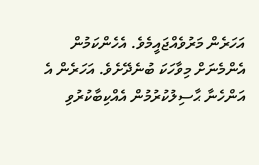އަހަރެން މަރުވެއްޖައީމެވެ. އެހެންކަމުން އެންމެނަށް މިވާހަކަ ބުނެދޭށެވެ. އަހަރެން އެ އަންހެނާ ޙާސިލުކުރުމުން އެއްކިބާކުރުވި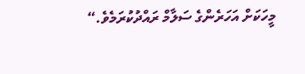މީހަކަށް އަހަރެންގެ ސަލާމް ރައްދުކުރަމެވެ.“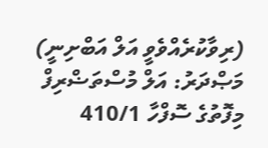(ރިވާކުރެއްވެވީ އަލް އަބްށިނީ)
މަޞްދަރު: އަލް މުސްތަޟްރިފް މިފޮތުގެ ސޮފްހާ 410/1